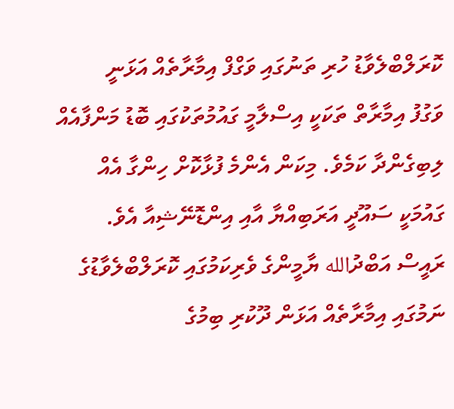ކޮރަލްބްލެވާޑު ހުރި ތަނުގައި ވަގްފް އިމާރާތެއް އަޅަނީ
ވަގުފު އިމާރާތް ތަކަކީ އިސްލާމީ ގައުމުތަކުގައި ބޮޑު މަންފާއެއް ލިބިގެންދާ ކަމެވެ. މިކަން އެންމެ ފުޅާކޮށް ހިންގާ އެއް ގައުމަކީ ސައޫދީ އަރަބިއްޔާ އާއި އިންޑޮނޭޝިއާ އެވެ.
ރައީސް އަބްދުالله ޔާމީންގެ ވެރިކަމުގައި ކޮރަލްބްލެވާޑުގެ ނަމުގައި އިމާރާތެއް އަޅަން ދޫކުރި ބިމުގެ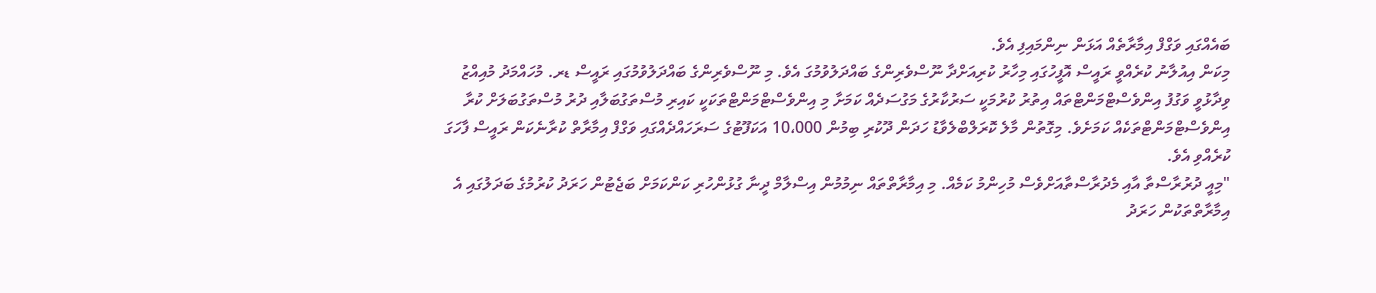ބައެއްގައި ވަގްފް އިމާރާތެއް އަޅަން ނިންމައިފި އެވެ.
މިކަން އިއުލާނު ކުރެއްވީ ރައީސް އޮފީހުގައި މިހާރު ކުރިއަށްދާ ނޫސްވެރިންގެ ބައްދަލުވުމުގަ އެވެ. މި ނޫސްވެރިންގެ ބައްދަލުވުމުގައި ރައީސް ޑރ. މުހައްމަދު މުއިއްޒު ވިދާޅުވީ ވަގުފު އިންވެސްޓްމަންޓްތައް އިތުރު ކުރުމަކީ ސަރުކާރުގެ މަގުސަދެއް ކަމަށާ މި އިންވެސްޓްމަންޓްތަކަކީ ކައިރި މުސްތަގުބަލާއި ދުރު މުސްތަގުބަލަށް ކުރާ އިންވެސްޓްމަންޓްތަކެއް ކަމަށެވެ. މިގޮތުން މާލެ ކޮރަލްބްލެވާޑު ހަދަން ދޫކުރި ބިމުން 10،000 އަކަފޫޓުގެ ސަރަހައްދެއްގައި ވަގްފް އިމާރާތް ކުރާނެކަން ރައީސް ފާހަގަ ކުރެއްވި އެވެ.
"މިއީ ދުރުރާސްތާ އާއި މެދުރާސްތާއަށްވެސް މުހިންމު ކަމެއް. މި އިމާރާތްތައް ނިމުމުން އިސްލާމް ދީނާ ގުޅުންހުރި ކަންކަމަށް ބަޖެޓުން ހަރަދު ކުރުމުގެ ބަދަލުގައި އެ އިމާރާތްތަކުން ހަރަދު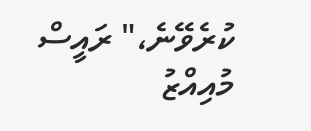ކުރެވޭނެ،" ރައީސް މުއިއްޒު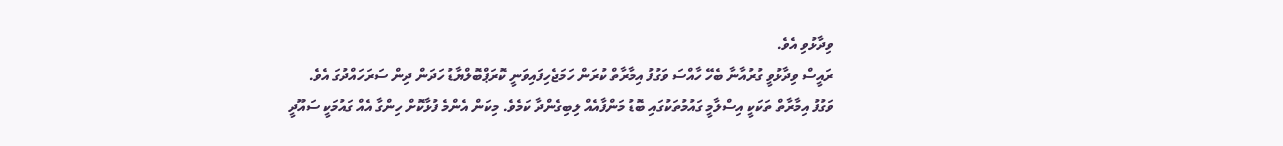ވިދާޅުވި އެވެ.
ރައީސް ވިދާޅުވީ ގުރުއާނާ ބެހޭ ހާއްސަ ވަގުފު އިމާރާތް ކުރަން ހަމަޖެހިފައިވަނީ ކޮރަޕްބޮލްޔާޑު ހަދަން ދިން ސަރަހައްދުގަ އެވެ.
ވަގުފު އިމާރާތް ތަކަކީ އިސްލާމީ ގައުމުތަކުގައި ބޮޑު މަންފާއެއް ލިބިގެންދާ ކަމެވެ. މިކަން އެންމެ ފުޅާކޮށް ހިންގާ އެއް ގައުމަކީ ސައޫދީ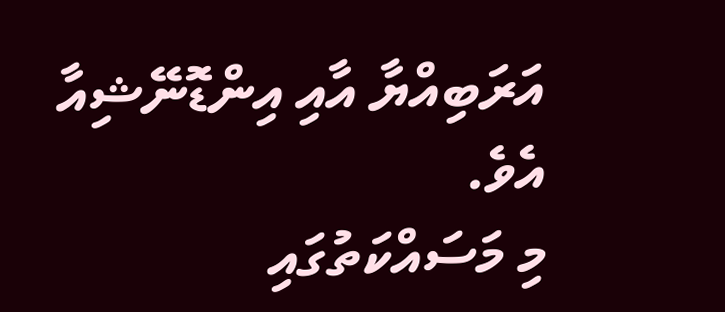އަރަބިއްޔާ އާއި އިންޑޮނޭޝިއާ އެވެ.
މި މަސައްކަތުގައި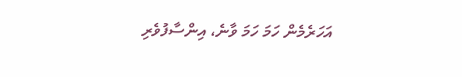އަހަރެމެން ހަމަ ހަމަ ވާނެ، އިންސާފުވެރި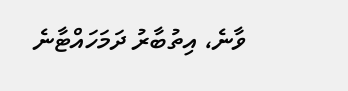ވާނެ، އިތުބާރު ދަމަހައްޓާނެ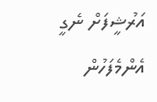އަރުޝީފަށް ނެގީ
އެންމެފަހުން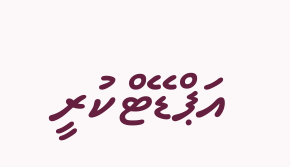އަޕްޑޭޓްކުރީ